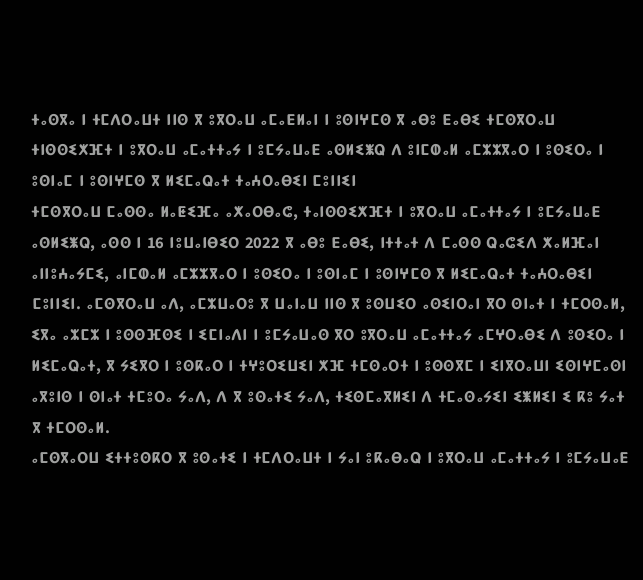ⵜⴰⵙⴳⴰ ⵏ ⵜⵎⴷⵔⴰⵡⵜ ⵏⵏⵙ ⴳ ⵓⴳⵔⴰⵡ ⴰⵎⴰⴹⵍⴰⵏ ⵏ ⵓⵙⵏⵖⵎⵙ ⴳ ⴰⴱⵓ ⴹⴰⴱⵉ ⵜⵎⵙⴳⵔⴰⵡ ⵜⵏⵙⵙⵉⵅⴼⵜ ⵏ ⵓⴳⵔⴰⵡ ⴰⵎⴰⵜⵜⴰⵢ ⵏ ⵓⵎⵢⴰⵡⴰⴹ ⴰⵙⵍⵉⵥⵕ ⴷ ⵓⵏⵎⵀⴰⵍ ⴰⵎⵣⵣⴳⴰⵔ ⵏ ⵓⵙⵉⵔⴰ ⵏ ⵓⵙⵏⴰⵎ ⵏ ⵓⵙⵏⵖⵎⵙ ⴳ ⵍⵉⵎⴰⵕⴰⵜ ⵜⴰⵄⵔⴰⴱⵉⵏ ⵎⵓⵏⵏⵉⵏ
ⵜⵎⵙⴳⵔⴰⵡ ⵎⴰⵙⵙⴰ ⵍⴰⵟⵉⴼⴰ ⴰⵅⴰⵔⴱⴰⵛ, ⵜⴰⵏⵙⵙⵉⵅⴼⵜ ⵏ ⵓⴳⵔⴰⵡ ⴰⵎⴰⵜⵜⴰⵢ ⵏ ⵓⵎⵢⴰⵡⴰⴹ ⴰⵙⵍⵉⵥⵕ, ⴰⵙⵙ ⵏ 16 ⵏⵓⵡⴰⵏⴱⵉⵔ 2022 ⴳ ⴰⴱⵓ ⴹⴰⴱⵉ, ⵏⵜⵜⴰⵜ ⴷ ⵎⴰⵙⵙ ⵕⴰⵛⵉⴷ ⵅⴰⵍⴼⴰⵏ ⴰⵏⵏⵓⵄⴰⵢⵎⵉ, ⴰⵏⵎⵀⴰⵍ ⴰⵎⵣⵣⴳⴰⵔ ⵏ ⵓⵙⵉⵔⴰ ⵏ ⵓⵙⵏⴰⵎ ⵏ ⵓⵙⵏⵖⵎⵙ ⴳ ⵍⵉⵎⴰⵕⴰⵜ ⵜⴰⵄⵔⴰⴱⵉⵏ ⵎⵓⵏⵏⵉⵏ. ⴰⵎⵙⴳⵔⴰⵡ ⴰⴷ, ⴰⵎⵣⵡⴰⵔⵓ ⴳ ⵡⴰⵏⴰⵡ ⵏⵏⵙ ⴳ ⵓⵙⵡⵉⵔ ⴰⵙⵉⵏⵔⴰⵏ ⴳⵔ ⵙⵏⴰⵜ ⵏ ⵜⵎⵔⵙⴰⵍ, ⵉⴳⴰ ⴰⵣⵎⵣ ⵏ ⵓⵙⵙⴼⵙⵉ ⵏ ⵉⵎⵏⴰⴷⵏ ⵏ ⵓⵎⵢⴰⵡⴰⵙ ⴳⵔ ⵓⴳⵔⴰⵡ ⴰⵎⴰⵜⵜⴰⵢ ⴰⵎⵖⵔⴰⴱⵉ ⴷ ⵓⵙⵉⵔⴰ ⵏ ⵍⵉⵎⴰⵕⴰⵜ, ⴳ ⵢⵉⴳⵔ ⵏ ⵓⵙⴽⴰⵔ ⵏ ⵜⵖⵓⵔⵉⵡⵉⵏ ⵅⴼ ⵜⵎⵙⴰⵔⵜ ⵏ ⵓⵙⵙⴳⵎ ⵏ ⵉⵏⴳⵔⴰⵡⵏ ⵉⵙⵏⵖⵎⴰⵙⵏ ⴰⴳⵓⵏⵙ ⵏ ⵙⵏⴰⵜ ⵜⵎⵓⵔⴰ ⵢⴰⴷ, ⴷ ⴳ ⵓⵙⴰⵜⵉ ⵢⴰⴷ, ⵜⵉⵙⵎⴰⴳⵍⵉⵏ ⴷ ⵜⵎⴰⵙⴰⵢⵉⵏ ⵉⵥⵍⵉⵏ ⵉ ⴽⵓ ⵢⴰⵜ ⴳ ⵜⵎⵔⵙⴰⵍ.
ⴰⵎⵙⴳⴰⵔⵡ ⵉⵜⵜⵓⵙⴽⵔ ⴳ ⵓⵙⴰⵜⵉ ⵏ ⵜⵎⴷⵔⴰⵡⵜ ⵏ ⵢⴰⵏ ⵓⴽⴰⴱⴰⵕ ⵏ ⵓⴳⵔⴰⵡ ⴰⵎⴰⵜⵜⴰⵢ ⵏ ⵓⵎⵢⴰⵡⴰⴹ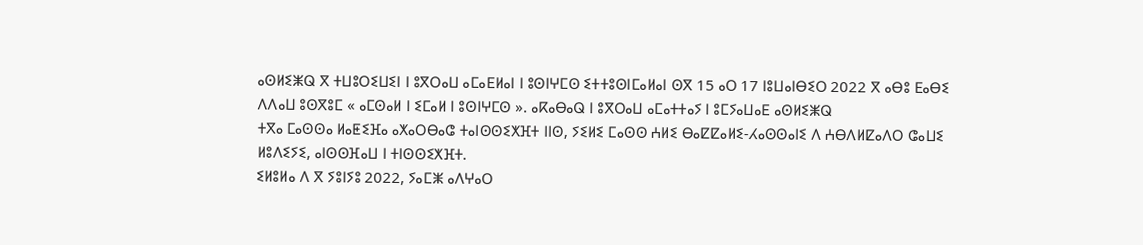ⴰⵙⵍⵉⵥⵕ ⴳ ⵜⵡⵓⵔⵉⵡⵉⵏ ⵏ ⵓⴳⵔⴰⵡ ⴰⵎⴰⴹⵍⴰⵏ ⵏ ⵓⵙⵏⵖⵎⵙ ⵉⵜⵜⵓⵙⵏⵎⴰⵍⴰⵏ ⵙⴳ 15 ⴰⵔ 17 ⵏⵓⵡⴰⵏⴱⵉⵔ 2022 ⴳ ⴰⴱⵓ ⴹⴰⴱⵉ ⴷⴷⴰⵡ ⵓⵙⴳⵓⵎ « ⴰⵎⵙⴰⵍ ⵏ ⵉⵎⴰⵍ ⵏ ⵓⵙⵏⵖⵎⵙ ». ⴰⴽⴰⴱⴰⵕ ⵏ ⵓⴳⵔⴰⵡ ⴰⵎⴰⵜⵜⴰⵢ ⵏ ⵓⵎⵢⴰⵡⴰⴹ ⴰⵙⵍⵉⵥⵕ
ⵜⴳⴰ ⵎⴰⵙⵙⴰ ⵍⴰⵟⵉⴼⴰ ⴰⵅⴰⵔⴱⴰⵛ ⵜⴰⵏⵙⵙⵉⵅⴼⵜ ⵏⵏⵙ, ⵢⵉⵍⵉ ⵎⴰⵙⵙ ⵄⵍⵉ ⴱⴰⵇⵇⴰⵍⵉ-ⵃⴰⵙⵙⴰⵏⵉ ⴷ ⵄⴱⴷⵍⵇⴰⴷⵔ ⵛⴰⵡⵉ ⵍⵓⴷⵉⵢⵉ, ⴰⵏⵙⵙⴼⴰⵡ ⵏ ⵜⵏⵙⵙⵉⵅⴼⵜ.
ⵉⵍⵓⵍⴰ ⴷ ⴳ ⵢⵓⵏⵢⵓ 2022, ⵢⴰⵎⵥ ⴰⴷⵖⴰⵔ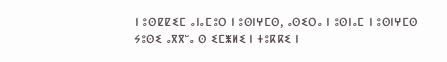ⵏ ⵓⵙⵇⵇⵉⵎ ⴰⵏⴰⵎⵓⵔ ⵏ ⵓⵙⵏⵖⵎⵙ, ⴰⵙⵉⵔⴰ ⵏ ⵓⵙⵏⴰⵎ ⵏ ⵓⵙⵏⵖⵎⵙ ⵢⵓⵙⵉ ⴰⴳⴳⵯⴰ ⵙ ⵉⵎⵥⵍⵉ ⵏ ⵜⵓⴽⴽⵉ ⵏ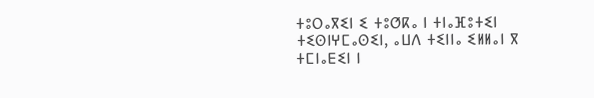ⵜⵓⵔⴰⴳⵉⵏ ⵉ ⵜⵓⵚⴽⴰ ⵏ ⵜⵏⴰⴼⵓⵜⵉⵏ ⵜⵉⵙⵏⵖⵎⴰⵙⵉⵏ, ⴰⵡⴷ ⵜⵉⵏⵏⴰ ⵉⵍⵍⴰⵏ ⴳ ⵜⵎⵏⴰⴹⵉⵏ ⵏ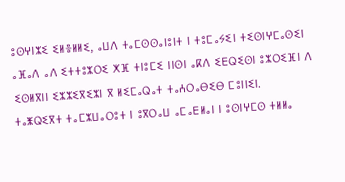ⵓⵙⵖⵏⵣⵉ ⵉⵍⴻⵍⵍⵉ, ⴰⵡⴷ ⵜⴰⵎⵙⵙⴰⵏⵓⵏⵜ ⵏ ⵜⵓⵎⴰⵢⵉⵏ ⵜⵉⵙⵏⵖⵎⴰⵙⵉⵏ ⴰⴼⴰⴷ ⴰⴷ ⵉⵜⵜⵓⵣⵔⵉ ⵅⴼ ⵜⵏⵓⵎⵉ ⵏⵏⵙⵏ ⴰⴽⴷ ⵉⴹⵕⵉⵙⵏ ⵓⵣⵔⵉⴼⵏ ⴷ ⵉⵙⵍⴳⵏⵏ ⵉⵣⵣⵉⴳⵉⵣⵏ ⴳ ⵍⵉⵎⴰⵕⴰⵜ ⵜⴰⵄⵔⴰⴱⵉⴱ ⵎⵓⵏⵏⵉⵏ.
ⵜⴰⵥⵕⵉⴳⵜ ⵜⴰⵎⵣⵡⴰⵔⵓⵜ ⵏ ⵓⴳⵔⴰⵡ ⴰⵎⴰⴹⵍⴰⵏ ⵏ ⵓⵙⵏⵖⵎⵙ ⵜⵍⵍⴰ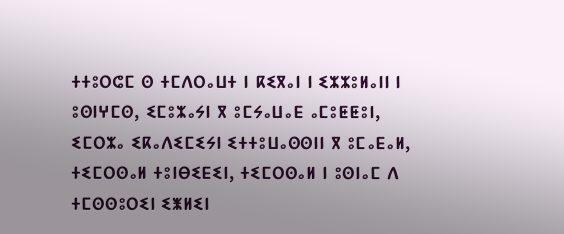ⵜⵜⵓⵔⵛⵎ ⵙ ⵜⵎⴷⵔⴰⵡⵜ ⵏ ⴽⵉⴳⴰⵏ ⵏ ⵉⵣⵣⵓⵍⴰⵏⵏ ⵏ ⵓⵙⵏⵖⵎⵙ, ⵉⵎⵓⵣⴰⵢⵏ ⴳ ⵓⵎⵢⴰⵡⴰⴹ ⴰⵎⵓⵟⵟⵓⵏ, ⵉⵎⵔⵣⴰ ⵉⴽⴰⴷⵉⵎⵉⵢⵏ ⵉⵜⵜⵓⵡⴰⵙⵙⵏⵏ ⴳ ⵓⵎⴰⴹⴰⵍ, ⵜⵉⵎⵔⵙⴰⵍ ⵜⵓⵏⴱⵉⴹⵉⵏ, ⵜⵉⵎⵔⵙⴰⵍ ⵏ ⵓⵙⵏⴰⵎ ⴷ ⵜⵎⵙⵙⵓⵔⵉⵏ ⵉⵥⵍⵉⵏ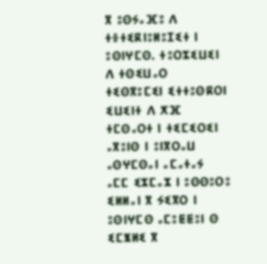ⴳ ⵓⵙⵢⴰⴼⵓ ⴷ ⵜⴻⵜⵉⴽⵏⵓⵍⵓⵊⵉⵜ ⵏ ⵓⵙⵏⵖⵎⵙ. ⵜⵓⵔⵣⵉⵡⵉⵏ ⴷ ⵜⵙⵉⵡⴰⵔ ⵜⵉⵙⴳⵓⵎⵉⵏ ⵉⵜⵜⵓⵙⴽⵔⵏ ⵉⵡⵉⵏⵜ ⴷ ⵅⴼ ⵜⵎⵙⴰⵔⵜ ⵏ ⵜⵉⵎⵉⵔⵉⵏ ⴰⴳⵓⵏⵙ ⵏ ⵓⵏⴳⵔⴰⵡ ⴰⵙⵖⵎⵙⴰⵏ ⴰⵎⴰⵜⴰⵢ ⴰⵎⵎ ⵉⵣⵎⴰⵣ ⵏ ⵓⵙⵙⵓⵔⵓ ⵉⵍⵍⴰⵏ ⴳ ⵢⵉⴳⵔ ⵏ ⵓⵙⵏⵖⵎⵙ ⴰⵎⵓⵟⵟⵓⵏ ⵙ ⵉⵎⵥⵍⵉ ⴳ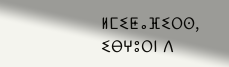ⵍⵎⵉⵟⴰⴼⵉⵔⵙ, ⵉⴱⵖⵓⵔⵏ ⴷ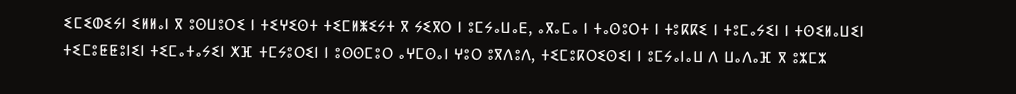ⵉⵎⵉⵀⵉⵢⵏ ⵉⵍⵍⴰⵏ ⴳ ⵓⵙⵡⵓⵔⵉ ⵏ ⵜⵉⵖⵉⵙⵜ ⵜⵉⵎⵍⵥⵉⵢⵜ ⴳ ⵢⵉⴳⵔ ⵏ ⵓⵎⵢⴰⵡⴰⴹ, ⴰⴳⴰⵎⴰ ⵏ ⵜⴰⵙⵓⵔⵜ ⵏ ⵜⵓⴽⴽⵉ ⵏ ⵜⵓⵎⴰⵢⵉⵏ ⵏ ⵜⵙⵉⵍⴰⵡⵉⵏ ⵜⵉⵎⵓⵟⵟⵓⵏⵉⵏ ⵜⵉⵎⴰⵜⴰⵢⵉⵏ ⵅⴼ ⵜⵎⵢⵓⵔⵉⵏ ⵏ ⵓⵙⵙⵎⵓⵔ ⴰⵖⵎⵙⴰⵏ ⵖⵓⵔ ⵓⴳⴷⵓⴷ, ⵜⵉⵎⵓⴽⵔⵉⵙⵉⵏ ⵏ ⵓⵎⵢⴰⵏⴰⵡ ⴷ ⵡⴰⴷⴰⴼ ⴳ ⵓⵣⵎⵣ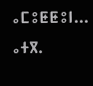ⴰⵎⵓⵟⵟⵓⵏ... ⴰⵜⴳ.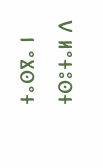ⵜⴰⵙⴳⴰ ⵏ ⵜⵙⵓⵜⴰⵍ ⴷ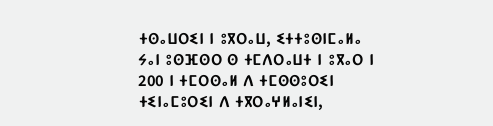ⵜⵙⴰⵡⵔⵉⵏ ⵏ ⵓⴳⵔⴰⵡ, ⵉⵜⵜⵓⵙⵏⵎⴰⵍⴰ ⵢⴰⵏ ⵓⵙⴼⵙⵔ ⵙ ⵜⵎⴷⵔⴰⵡⵜ ⵏ ⵓⴳⴰⵔ ⵏ 200 ⵏ ⵜⵎⵔⵙⴰⵍ ⴷ ⵜⵎⵙⵙⵓⵔⵉⵏ ⵜⵉⵏⴰⵎⵓⵔⵉⵏ ⴷ ⵜⴳⵔⴰⵖⵍⴰⵏⵉⵏ,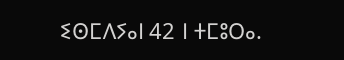ⵉⵙⵎⴷⵢⴰⵏ 42 ⵏ ⵜⵎⵓⵔⴰ.